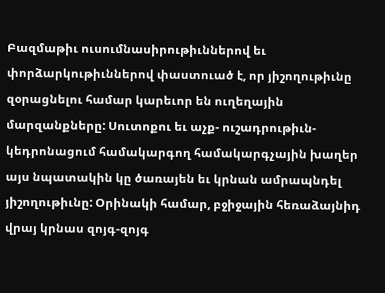Բազմաթիւ ուսումնասիրութիւններով եւ փորձարկութիւններով փաստուած է, որ յիշողութիւնը զօրացնելու համար կարեւոր են ուղեղային մարզանքները: Սուտոքու եւ աչք- ուշադրութիւն-կեդրոնացում համակարգող համակարգչային խաղեր այս նպատակին կը ծառայեն եւ կրնան ամրապնդել յիշողութիւնը: Օրինակի համար, բջիջային հեռաձայնիդ վրայ կրնաս զոյգ-զոյգ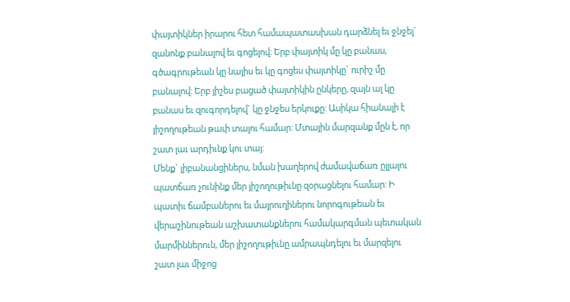փայտիկներ իրարու հետ համապատասխան դարձնել եւ ջնջել` զանոնք բանալով եւ գոցելով: Երբ փայտիկ մը կը բանաս, գծագրութեան կը նայիս եւ կը գոցես փայտիկը` ուրիշ մը բանալով: Երբ յիշես բացած փայտիկին ընկերը, զայն ալ կը բանաս եւ զուգորդելով` կը ջնջես երկուքը: Ասիկա հիանալի է յիշողութեան թափ տալու համար: Մտային մարզանք մըն է, որ շատ լաւ արդիւնք կու տայ:
Մենք` լիբանանցիներս, նման խաղերով ժամավաճառ ըլլալու պատճառ չունինք մեր յիշողութիւնը զօրացնելու համար: Ի պատիւ ճամբաներու եւ մայրուղիներու նորոգութեան եւ վերաշինութեան աշխատանքներու համակարգման պետական մարմիններուն, մեր յիշողութիւնը ամրապնդելու եւ մարզելու շատ լաւ միջոց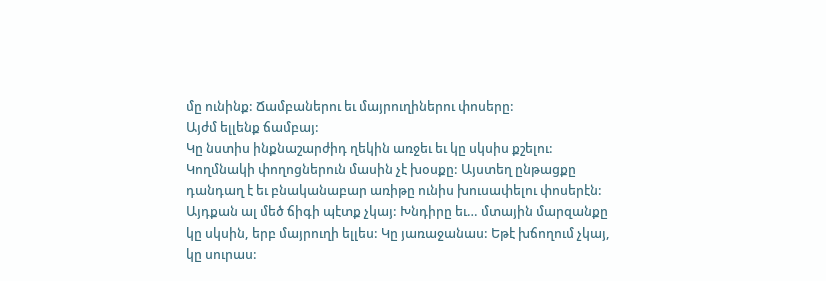մը ունինք: Ճամբաներու եւ մայրուղիներու փոսերը:
Այժմ ելլենք ճամբայ:
Կը նստիս ինքնաշարժիդ ղեկին առջեւ եւ կը սկսիս քշելու: Կողմնակի փողոցներուն մասին չէ խօսքը: Այստեղ ընթացքը դանդաղ է եւ բնականաբար առիթը ունիս խուսափելու փոսերէն: Այդքան ալ մեծ ճիգի պէտք չկայ: Խնդիրը եւ… մտային մարզանքը կը սկսին, երբ մայրուղի ելլես: Կը յառաջանաս: Եթէ խճողում չկայ, կը սուրաս: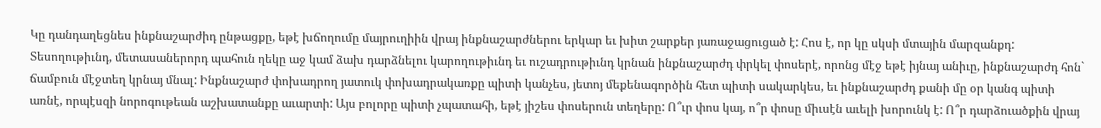Կը դանդաղեցնես ինքնաշարժիդ ընթացքը, եթէ խճողումը մայրուղիին վրայ ինքնաշարժներու երկար եւ խիտ շարքեր յառաջացուցած է: Հոս է, որ կը սկսի մտային մարզանքդ: Տեսողութիւնդ, մետասաներորդ պահուն ղեկը աջ կամ ձախ դարձնելու կարողութիւնդ եւ ուշադրութիւնդ կրնան ինքնաշարժդ փրկել փոսերէ, որոնց մէջ եթէ իյնայ անիւը, ինքնաշարժդ հոն` ճամբուն մէջտեղ կրնայ մնալ: Ինքնաշարժ փոխադրող յատուկ փոխադրակառքը պիտի կանչես, յետոյ մեքենագործին հետ պիտի սակարկես, եւ ինքնաշարժդ քանի մը օր կանգ պիտի առնէ, որպէսզի նորոգութեան աշխատանքը աւարտի: Այս բոլորը պիտի չպատահի, եթէ յիշես փոսերուն տեղերը: Ո՞ւր փոս կայ, ո՞ր փոսը միւսէն աւելի խորունկ է: Ո՞ր դարձուածքին վրայ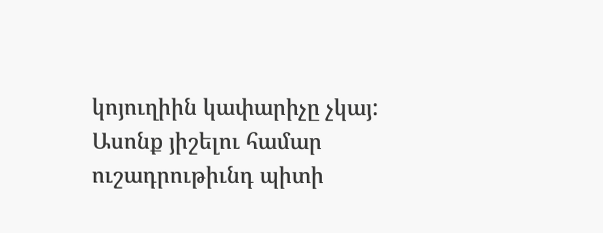կոյուղիին կափարիչը չկայ: Ասոնք յիշելու համար ուշադրութիւնդ պիտի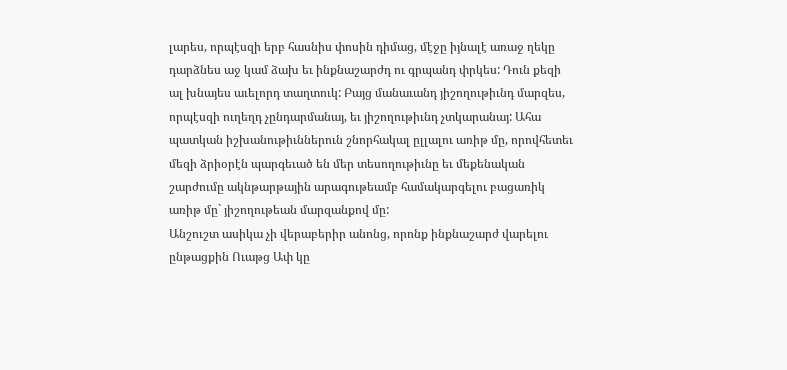լարես, որպէսզի երբ հասնիս փոսին դիմաց, մէջը իյնալէ առաջ ղեկը դարձնես աջ կամ ձախ եւ ինքնաշարժդ ու գրպանդ փրկես: Դուն քեզի ալ խնայես աւելորդ տաղտուկ: Բայց մանաւանդ յիշողութիւնդ մարզես, որպէսզի ուղեղդ չընդարմանայ, եւ յիշողութիւնդ չտկարանայ: Ահա պատկան իշխանութիւններուն շնորհակալ ըլլալու առիթ մը, որովհետեւ մեզի ձրիօրէն պարգեւած են մեր տեսողութիւնը եւ մեքենական շարժումը ակնթարթային արագութեամբ համակարգելու բացառիկ առիթ մը` յիշողութեան մարզանքով մը:
Անշուշտ ասիկա չի վերաբերիր անոնց, որոնք ինքնաշարժ վարելու ընթացքին Ուաթց Ափ կը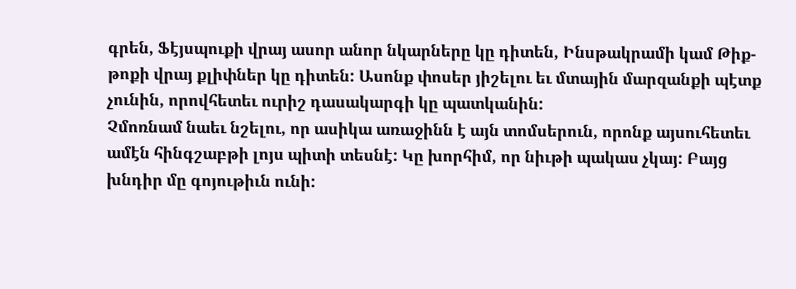գրեն, Ֆէյսպուքի վրայ ասոր անոր նկարները կը դիտեն, Ինսթակրամի կամ Թիք-թոքի վրայ քլիփներ կը դիտեն: Ասոնք փոսեր յիշելու եւ մտային մարզանքի պէտք չունին, որովհետեւ ուրիշ դասակարգի կը պատկանին:
Չմոռնամ նաեւ նշելու, որ ասիկա առաջինն է այն տոմսերուն, որոնք այսուհետեւ ամէն հինգշաբթի լոյս պիտի տեսնէ: Կը խորհիմ, որ նիւթի պակաս չկայ: Բայց խնդիր մը գոյութիւն ունի: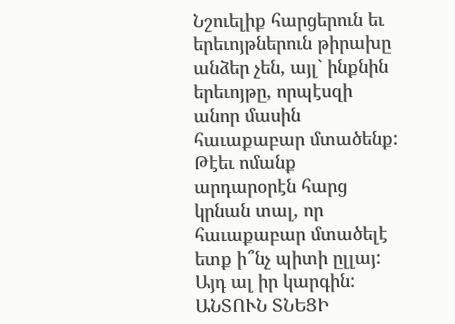Նշուելիք հարցերուն եւ երեւոյթներուն թիրախը անձեր չեն, այլ` ինքնին երեւոյթը, որպէսզի անոր մասին հաւաքաբար մտածենք: Թէեւ ոմանք արդարօրէն հարց կրնան տալ, որ հաւաքաբար մտածելէ ետք ի՞նչ պիտի ըլլայ: Այդ ալ իր կարգին:
ԱՆՏՈՒՆ ՏՆԵՑԻ